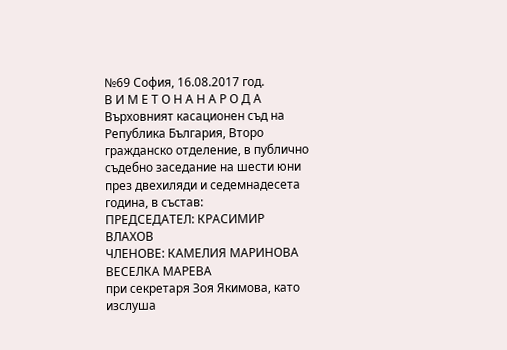№69 София, 16.08.2017 год.
В И М Е Т О Н А Н А Р О Д А
Върховният касационен съд на Република България, Второ гражданско отделение, в публично съдебно заседание на шести юни през двехиляди и седемнадесета година, в състав:
ПРЕДСЕДАТЕЛ: КРАСИМИР ВЛАХОВ
ЧЛЕНОВЕ: КАМЕЛИЯ МАРИНОВА
ВЕСЕЛКА МАРЕВА
при секретаря Зоя Якимова, като изслуша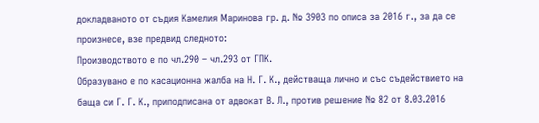докладваното от съдия Камелия Маринова гр. д. № 3903 по описа за 2016 г., за да се произнесе, взе предвид следното:
Производството е по чл.290 – чл.293 от ГПК.
Образувано е по касационна жалба на Н. Г. К., действаща лично и със съдействието на баща си Г. Г. К., приподписана от адвокат В. Л., против решение № 82 от 8.03.2016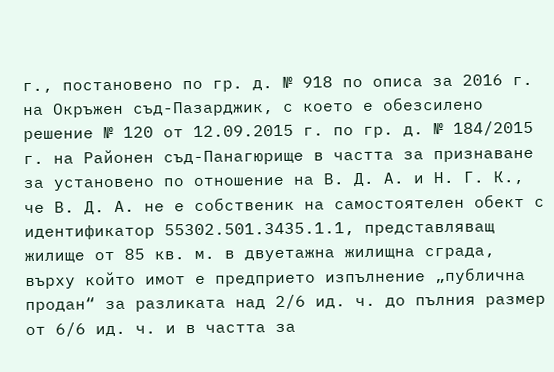г., постановено по гр. д. № 918 по описа за 2016 г. на Окръжен съд-Пазарджик, с което е обезсилено решение № 120 от 12.09.2015 г. по гр. д. № 184/2015 г. на Районен съд-Панагюрище в частта за признаване за установено по отношение на В. Д. А. и Н. Г. К., че В. Д. А. не е собственик на самостоятелен обект с идентификатор 55302.501.3435.1.1, представляващ жилище от 85 кв. м. в двуетажна жилищна сграда, върху който имот е предприето изпълнение „публична продан“ за разликата над 2/6 ид. ч. до пълния размер от 6/6 ид. ч. и в частта за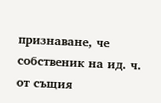признаване, че собственик на ид. ч. от същия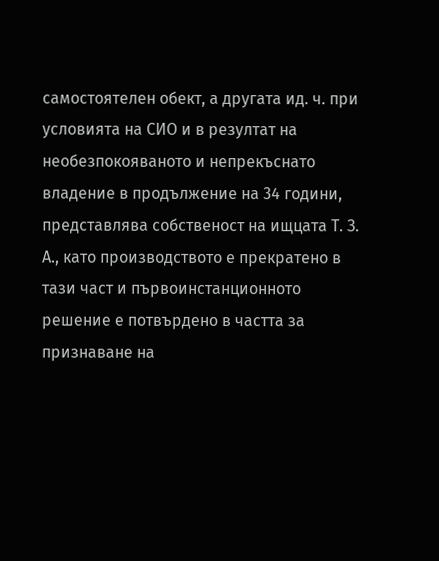самостоятелен обект, а другата ид. ч. при условията на СИО и в резултат на необезпокояваното и непрекъснато владение в продължение на 34 години, представлява собственост на ищцата Т. З. А., като производството е прекратено в тази част и първоинстанционното решение е потвърдено в частта за признаване на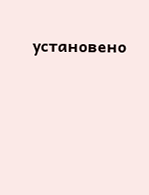установено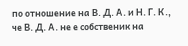по отношение на В. Д. А. и Н. Г. К., че В. Д. А. не е собственик на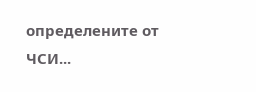определените от ЧСИ...